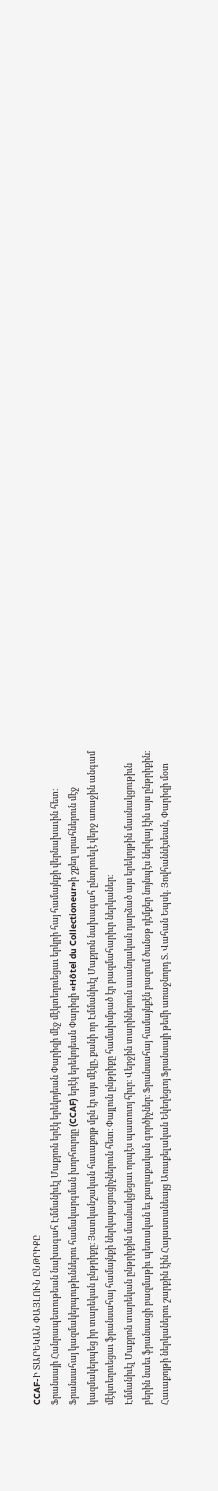CCAF-Ի ՏԱՐԵԿԱՆ ՓԱՅԼՈՒՆ ԸՆԹՐԻՔԸ
Ֆրանսայի Հանրապետութեան նախագահ Էմմանիւէլ Մաքրոն երէկ երեկոյեան Փարիզի մէջ մէկտեղուեցաւ երկրի հայ համայնքի վերնախաւին հետ։ Ֆրանսահայ կազմակերպութիւններու համակարգման խորհուրդը (CCAF) երէկ երեկոյեան Փարիզի «Hôtel du Collectioneur»ի շքեղ սրահներուն մէջ կազմակերպեց իր տարեկան ընթրիքը։ Յատկանշական հաւաքոյթ մըն էր այս մէկը, քանի որ Էմմանիւէլ Մաքրոն նախագահ ընտրուելէ վերջ առաջին անգամ մէկտեղուեցաւ ֆրանսահայ համայնքի ներկայացուցիչներուն հետ։ Փայլուն ընթրիքը համախմբած էր բազմահարիւր ներկաներ։
Էմմանիւէլ Մաքրոն տարեկան ընթրիքին մասնակցեցաւ որպէս պատուոյ հիւր։ Վերջին տարիներուն աւանդական դարձած այս երեկոյթին մասնակցութիւն բերին նաեւ ֆրանսացի բազմաթիւ պետական եւ քաղաքական գործիչներ։ Ֆրանսահայ համայնքէն բազում ծանօթ դէմքեր նոյնպէս ներկայ էին այս ընթրիքին։ Հաւաքոյթի ներկաներու շարքին էին Հայաստանեայց Առաքելական Եկեղեցւոյ Ֆրանսայի թեմի առաջնորդ Տ. Վահան Եպսկ. Յովհաննէսեան, Փարիզի մօտ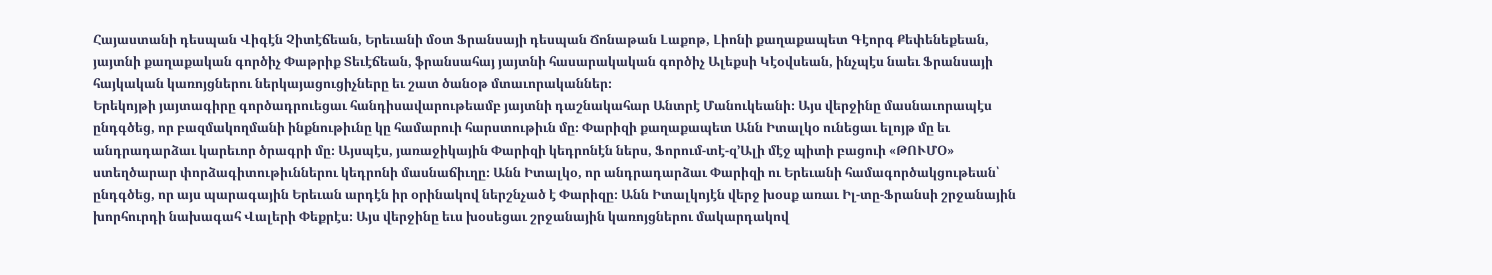Հայաստանի դեսպան Վիգէն Չիտէճեան, Երեւանի մօտ Ֆրանսայի դեսպան Ճոնաթան Լաքոթ, Լիոնի քաղաքապետ Գէորգ Քեփենեքեան, յայտնի քաղաքական գործիչ Փաթրիք Տեւէճեան, ֆրանսահայ յայտնի հասարակական գործիչ Ալեքսի Կէօվսեան, ինչպէս նաեւ Ֆրանսայի հայկական կառոյցներու ներկայացուցիչները եւ շատ ծանօթ մտաւորականներ։
Երեկոյթի յայտագիրը գործադրուեցաւ հանդիսավարութեամբ յայտնի դաշնակահար Անտրէ Մանուկեանի։ Այս վերջինը մասնաւորապէս ընդգծեց, որ բազմակողմանի ինքնութիւնը կը համարուի հարստութիւն մը։ Փարիզի քաղաքապետ Անն Իտալկօ ունեցաւ ելոյթ մը եւ անդրադարձաւ կարեւոր ծրագրի մը։ Այսպէս, յառաջիկային Փարիզի կեդրոնէն ներս, Ֆորում-տէ-զ՚Ալի մէջ պիտի բացուի «ԹՈՒՄՕ» ստեղծարար փորձագիտութիւններու կեդրոնի մասնաճիւղը։ Անն Իտալկօ, որ անդրադարձաւ Փարիզի ու Երեւանի համագործակցութեան՝ ընդգծեց, որ այս պարագային Երեւան արդէն իր օրինակով ներշնչած է Փարիզը։ Անն Իտալկոյէն վերջ խօսք առաւ Իլ-տը-Ֆրանսի շրջանային խորհուրդի նախագահ Վալերի Փեքրէս։ Այս վերջինը եւս խօսեցաւ շրջանային կառոյցներու մակարդակով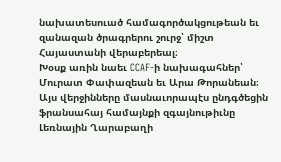նախատեսուած համագործակցութեան եւ զանազան ծրագրերու շուրջ՝ միշտ Հայաստանի վերաբերեալ։
Խօսք առին նաեւ CCAF-ի նախագահներ՝ Մուրատ Փափազեան եւ Արա Թորանեան։ Այս վերջինները մասնաւորապէս ընդգծեցին ֆրանսահայ համայնքի զգայնութիւնը Լեռնային Ղարաբաղի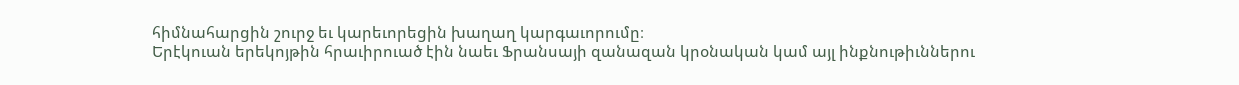հիմնահարցին շուրջ եւ կարեւորեցին խաղաղ կարգաւորումը։
Երէկուան երեկոյթին հրաւիրուած էին նաեւ Ֆրանսայի զանազան կրօնական կամ այլ ինքնութիւններու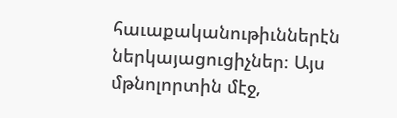հաւաքականութիւններէն ներկայացուցիչներ։ Այս մթնոլորտին մէջ,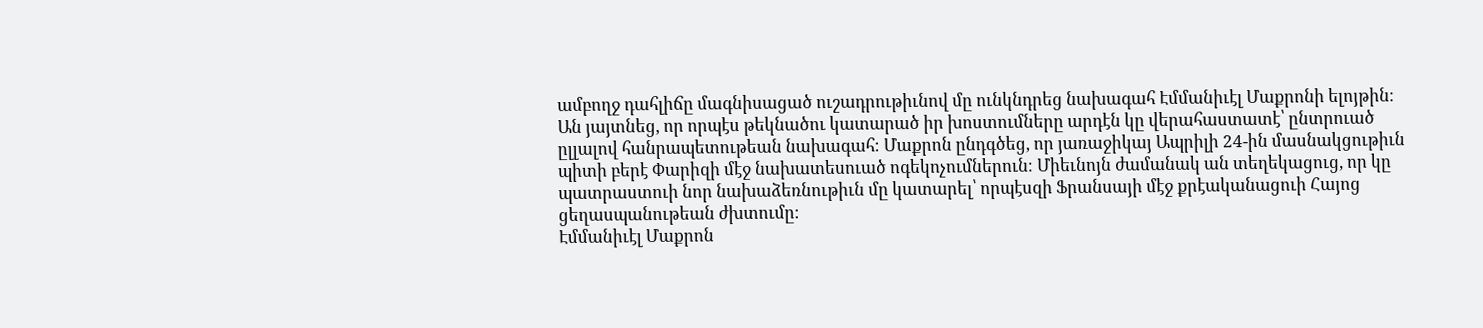ամբողջ դահլիճը մագնիսացած ուշադրութիւնով մը ունկնդրեց նախագահ Էմմանիւէլ Մաքրոնի ելոյթին։ Ան յայտնեց, որ որպէս թեկնածու կատարած իր խոստումները արդէն կը վերահաստատէ՝ ընտրուած ըլլալով հանրապետութեան նախագահ։ Մաքրոն ընդգծեց, որ յառաջիկայ Ապրիլի 24-ին մասնակցութիւն պիտի բերէ Փարիզի մէջ նախատեսուած ոգեկոչումներուն։ Միեւնոյն ժամանակ ան տեղեկացուց, որ կը պատրաստուի նոր նախաձեռնութիւն մը կատարել՝ որպէսզի Ֆրանսայի մէջ քրէականացուի Հայոց ցեղասպանութեան ժխտումը։
Էմմանիւէլ Մաքրոն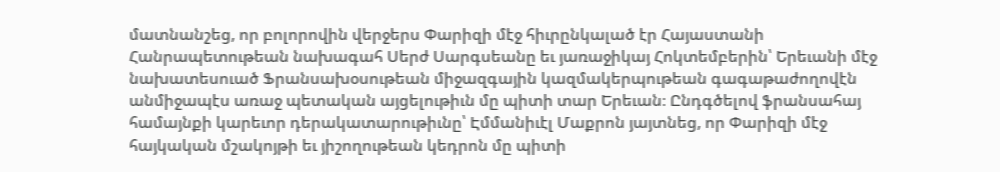մատնանշեց, որ բոլորովին վերջերս Փարիզի մէջ հիւրընկալած էր Հայաստանի Հանրապետութեան նախագահ Սերժ Սարգսեանը եւ յառաջիկայ Հոկտեմբերին՝ Երեւանի մէջ նախատեսուած Ֆրանսախօսութեան միջազգային կազմակերպութեան գագաթաժողովէն անմիջապէս առաջ պետական այցելութիւն մը պիտի տար Երեւան։ Ընդգծելով ֆրանսահայ համայնքի կարեւոր դերակատարութիւնը՝ Էմմանիւէլ Մաքրոն յայտնեց, որ Փարիզի մէջ հայկական մշակոյթի եւ յիշողութեան կեդրոն մը պիտի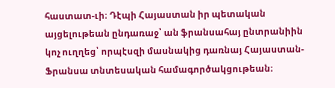հաստատ-ւի։ Դէպի Հայաստան իր պետական այցելութեան ընդառաջ՝ ան ֆրանսահայ ընտրանիին կոչ ուղղեց՝ որպէսզի մասնակից դառնայ Հայաստան-Ֆրանսա տնտեսական համագործակցութեան։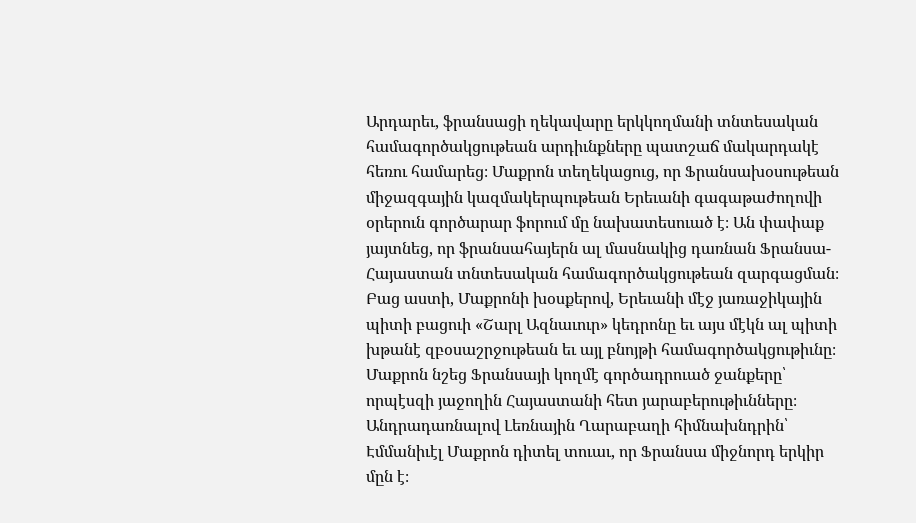Արդարեւ, ֆրանսացի ղեկավարը երկկողմանի տնտեսական համագործակցութեան արդիւնքները պատշաճ մակարդակէ հեռու համարեց։ Մաքրոն տեղեկացուց, որ Ֆրանսախօսութեան միջազգային կազմակերպութեան Երեւանի գագաթաժողովի օրերուն գործարար ֆորում մը նախատեսուած է։ Ան փափաք յայտնեց, որ ֆրանսահայերն ալ մասնակից դառնան Ֆրանսա-Հայաստան տնտեսական համագործակցութեան զարգացման։ Բաց աստի, Մաքրոնի խօսքերով, Երեւանի մէջ յառաջիկային պիտի բացուի «Շարլ Ազնաւուր» կեդրոնը եւ այս մէկն ալ պիտի խթանէ զբօսաշրջութեան եւ այլ բնոյթի համագործակցութիւնը։ Մաքրոն նշեց Ֆրանսայի կողմէ գործադրուած ջանքերը՝ որպէսզի յաջողին Հայաստանի հետ յարաբերութիւնները։
Անդրադառնալով Լեռնային Ղարաբաղի հիմնախնդրին՝ Էմմանիւէլ Մաքրոն դիտել տուաւ, որ Ֆրանսա միջնորդ երկիր մըն է։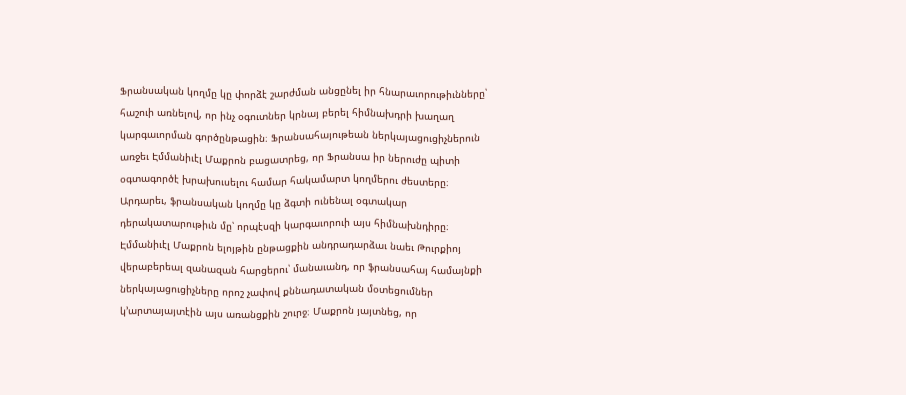Ֆրանսական կողմը կը փորձէ շարժման անցընել իր հնարաւորութիւնները՝ հաշուի առնելով, որ ինչ օգուտներ կրնայ բերել հիմնախդրի խաղաղ կարգաւորման գործընթացին։ Ֆրանսահայութեան ներկայացուցիչներուն առջեւ Էմմանիւէլ Մաքրոն բացատրեց, որ Ֆրանսա իր ներուժը պիտի օգտագործէ խրախուսելու համար հակամարտ կողմերու ժեստերը։ Արդարեւ, ֆրանսական կողմը կը ձգտի ունենալ օգտակար դերակատարութիւն մը՝ որպէսզի կարգաւորուի այս հիմնախնդիրը։
Էմմանիւէլ Մաքրոն ելոյթին ընթացքին անդրադարձաւ նաեւ Թուրքիոյ վերաբերեալ զանազան հարցերու՝ մանաւանդ, որ ֆրանսահայ համայնքի ներկայացուցիչները որոշ չափով քննադատական մօտեցումներ կ՚արտայայտէին այս առանցքին շուրջ։ Մաքրոն յայտնեց, որ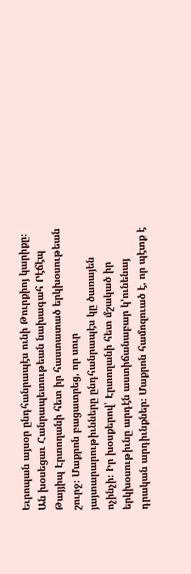Եւրոպան այսօր ընդհանրապէս ունի Թուրքիոյ կարիքը։ Ան խօսեցաւ Հանրապետութեան նախագահ Րէճէպ Թայյիպ Էրտողանի հետ իր հաստատած երկխօսութեան շուրջ։ Մաքրոն բացատրեց, որ սուր յայտարարութիւնները ընդհանրապէս կը ծառայեն ոչինչի։ Իր խօսքերով՝ Էրտողանի հետ մշակած իր երկխօսութիւնը արդէն աստիճանաբար կ՚ունենայ դրական արդիւնքներ։ Մաքրոն համոզուած է, որ պէտք է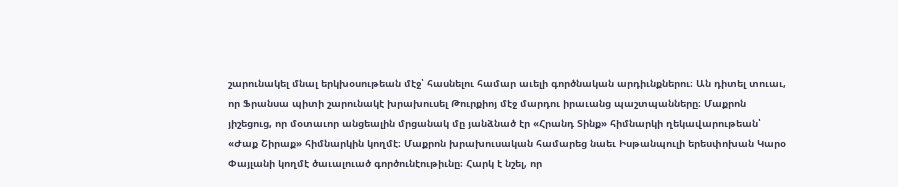շարունակել մնալ երկխօսութեան մէջ՝ հասնելու համար աւելի գործնական արդիւնքներու։ Ան դիտել տուաւ, որ Ֆրանսա պիտի շարունակէ խրախուսել Թուրքիոյ մէջ մարդու իրաւանց պաշտպանները։ Մաքրոն յիշեցուց, որ մօտաւոր անցեալին մրցանակ մը յանձնած էր «Հրանդ Տինք» հիմնարկի ղեկավարութեան՝ «Ժաք Շիրաք» հիմնարկին կողմէ։ Մաքրոն խրախուսական համարեց նաեւ Իսթանպուլի երեսփոխան Կարօ Փայլանի կողմէ ծաւալուած գործունէութիւնը։ Հարկ է նշել, որ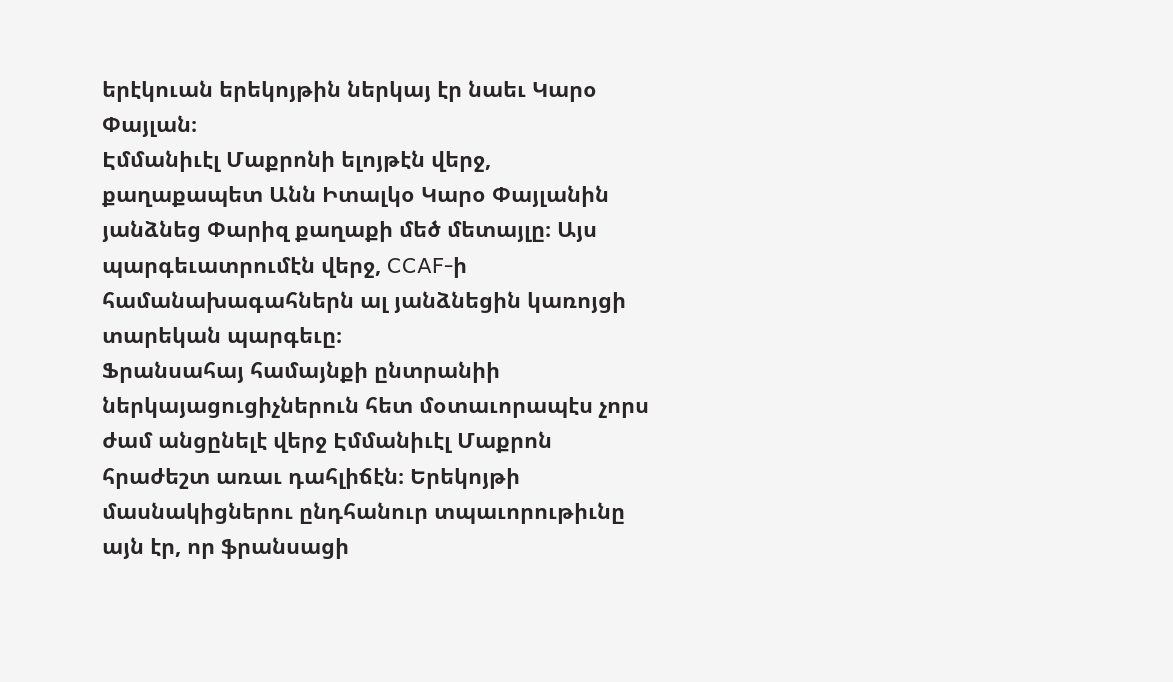երէկուան երեկոյթին ներկայ էր նաեւ Կարօ Փայլան։
Էմմանիւէլ Մաքրոնի ելոյթէն վերջ, քաղաքապետ Անն Իտալկօ Կարօ Փայլանին յանձնեց Փարիզ քաղաքի մեծ մետայլը։ Այս պարգեւատրումէն վերջ, CCAF-ի համանախագահներն ալ յանձնեցին կառոյցի տարեկան պարգեւը։
Ֆրանսահայ համայնքի ընտրանիի ներկայացուցիչներուն հետ մօտաւորապէս չորս ժամ անցընելէ վերջ Էմմանիւէլ Մաքրոն հրաժեշտ առաւ դահլիճէն։ Երեկոյթի մասնակիցներու ընդհանուր տպաւորութիւնը այն էր, որ ֆրանսացի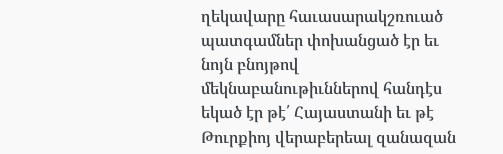ղեկավարը հաւասարակշռուած պատգամներ փոխանցած էր եւ նոյն բնոյթով մեկնաբանութիւններով հանդէս եկած էր թէ՛ Հայաստանի եւ թէ Թուրքիոյ վերաբերեալ զանազան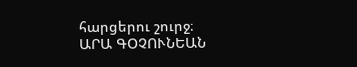հարցերու շուրջ։
ԱՐԱ ԳՕՉՈՒՆԵԱՆ